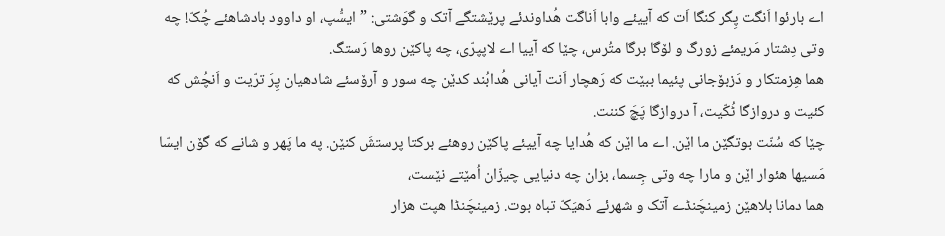اے بارئوا اَنگت پِگر کنگا اَت که آییئے وابا اَناگت هُداوندئے پرێشتگے آتک و گوَشتی: ”ایسُّپ، او داوود بادشاهئے چُکّ! چه وتی دِشتار مَریمئے زورگ و لۆگا برگا متُرس، چێا که آییا اے لاپپرّی، چه پاکێن روها رَستگ.
هما هِزمتکار و دَزبۆجانی پئیما ببێت که رَهچار اَنت آیانی هُدابُند کدێن چه سور و آرۆسئے شادهیان پِرَ ترّیت و اَنچُش که کئیت و دروازگا ٹُکّیت، آ دروازگا پَچَ کننت.
چێا که سُنّت بوتگێن ما اێن. اے ما اێن که هُدایا چه آییئے پاکێن روهئے برکتا پرستشَ کنێن. په ما پَهر و شانے که گۆن ایسّا مَسیها هئوار اێن و مارا چه وتی جِسما، بزان چه دنیایی چیزّان اُمێتے نێست،
هما دمانا بلاهێن زمینچَنڈے آتک و شهرئے دَهیَکّ تباه بوت. زمینچَنڈا هپت هزار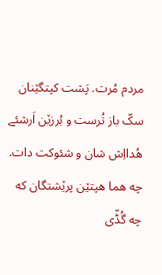مردم مُرت. پَشت کپتگێنان سکّ باز تُرست و بُرزێن اَرشئے هُدااِش شان و شئوکت دات.
چه هما هپتێن پرێشتگان که چه گُڈّی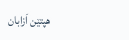هپتێن اَزابان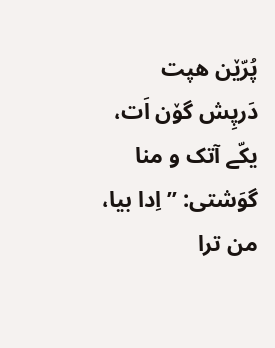پُرّێن هپت دَرپِش گۆن اَت، یکّے آتک و منا گوَشتی: ”اِدا بیا، من ترا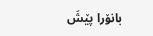بانۆرا پێشَ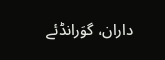داران، گوَرانڈئے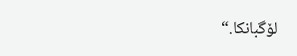لۆگبانکا.“